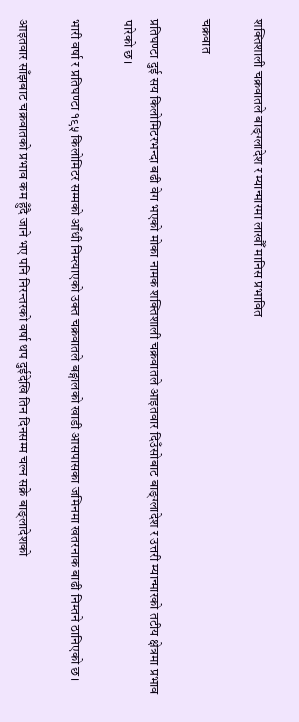शक्तिशाली चक्रवातले बाङ्ग्लादेश र म्यान्मारमा लाखौँ मानिस प्रभावित

चक्रवात

प्रतिघण्टा दुई सय किलोमिटरभन्दा बढी वेग भएको मोका नामक शक्तिशाली चक्रवातले आइतवार दिउँसोबाट बाङ्ग्लादेश र उत्तरी म्यान्मारको तटीय क्षेत्रमा प्रभाव पारेको छ।

भारी वर्षा र प्रतिघण्टा १९५ किलोमिटर सम्मको आँधी निम्त्याएको उक्त चक्रवातले बङ्गालको खाडी आसपासका जमिनमा खतरनाक बाढी निम्तने ठानिएको छ।

आइतवार साँझबाट चक्रवातको प्रभाव कम हुँदै जाने भए पनि निरन्तरको वर्षा थप दुईदेखि तिन दिनसम्म चल्न सक्ने बाङ्लादेशको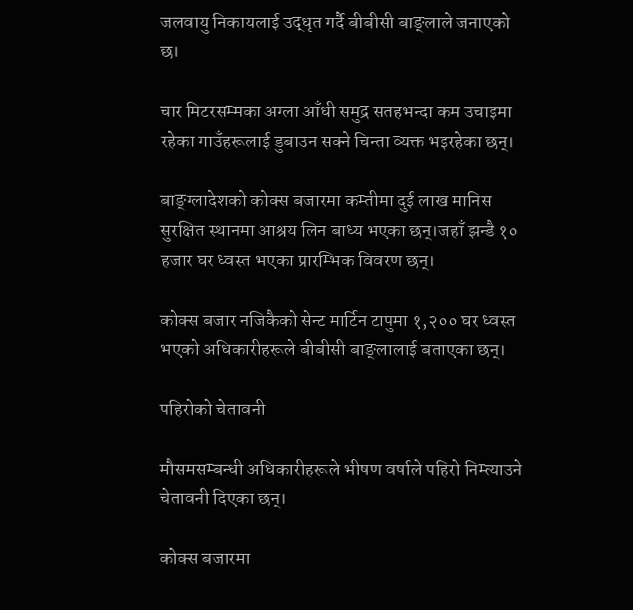जलवायु निकायलाई उद्धृत गर्दै बीबीसी बाङ्लाले जनाएको छ।

चार मिटरसम्मका अग्ला आँधी समुद्र सतहभन्दा कम उचाइमा रहेका गाउँहरूलाई डुबाउन सक्ने चिन्ता व्यक्त भइरहेका छन्।

बाङ्ग्लादेशको कोक्स बजारमा कम्तीमा दुई लाख मानिस सुरक्षित स्थानमा आश्रय लिन बाध्य भएका छन्।जहाँ झन्डै १० हजार घर ध्वस्त भएका प्रारम्भिक विवरण छन्।

कोक्स बजार नजिकैको सेन्ट मार्टिन टापुमा १,२०० घर ध्वस्त भएको अधिकारीहरूले बीबीसी बाङ्लालाई बताएका छन्।

पहिरोको चेतावनी

मौसमसम्बन्धी अधिकारीहरूले भीषण वर्षाले पहिरो निम्त्याउने चेतावनी दिएका छन्।

कोक्स बजारमा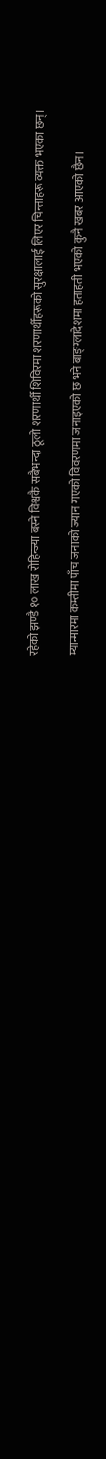रहेको झण्डै १० लाख रोहिन्ज्या बस्ने विश्वकै सबैभन्दा ठूलो शरणार्थी शिविरमा शरणार्थीहरूको सुरक्षालाई लिएर चिन्ताहरू व्यक्त भएका छन्।

म्यान्मारमा कम्तीमा पाँच जनाको ज्यान गएको विवरणमा जनाइएको छ भने बाङ्ग्लादेशमा हताहती भएको कुनै खबर आएको छैन।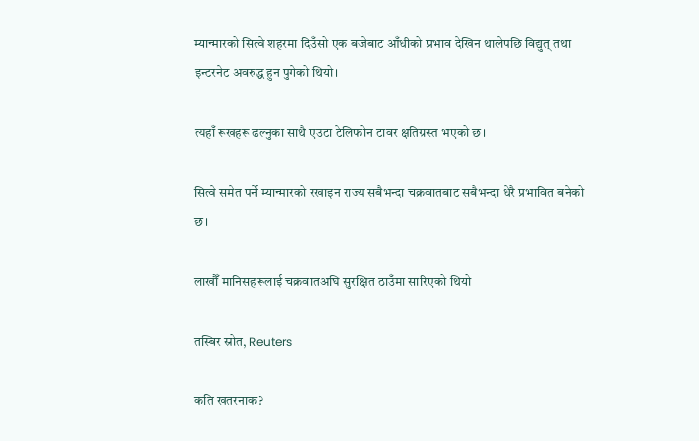म्यान्मारको सित्वे शहरमा दिउँसो एक बजेबाट आँधीको प्रभाव देखिन थालेपछि विद्युत् तथा इन्टरनेट अवरुद्ध हुन पुगेको थियो।

त्यहाँ रूखहरू ढल्नुका साथै एउटा टेलिफोन टावर क्षतिग्रस्त भएको छ।

सित्वे समेत पर्ने म्यान्मारको रखाइन राज्य सबैभन्दा चक्रवातबाट सबैभन्दा धेरै प्रभावित बनेको छ।

लाखौँ मानिसहरूलाई चक्रवातअघि सुरक्षित ठाउँमा सारिएको थियो

तस्बिर स्रोत, Reuters

कति खतरनाक?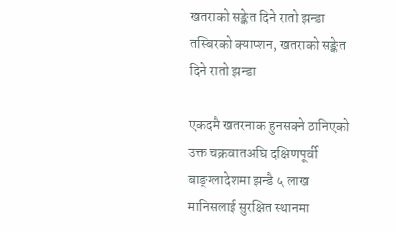खतराको सङ्केत दिने रातो झन्डा
तस्बिरको क्याप्शन, खतराको सङ्केत दिने रातो झन्डा

एकदमै खतरनाक हुनसक्ने ठानिएको उक्त चक्रवातअघि दक्षिणपूर्वी बाङ्ग्लादेशमा झन्डै ५ लाख मानिसलाई सुरक्षित स्थानमा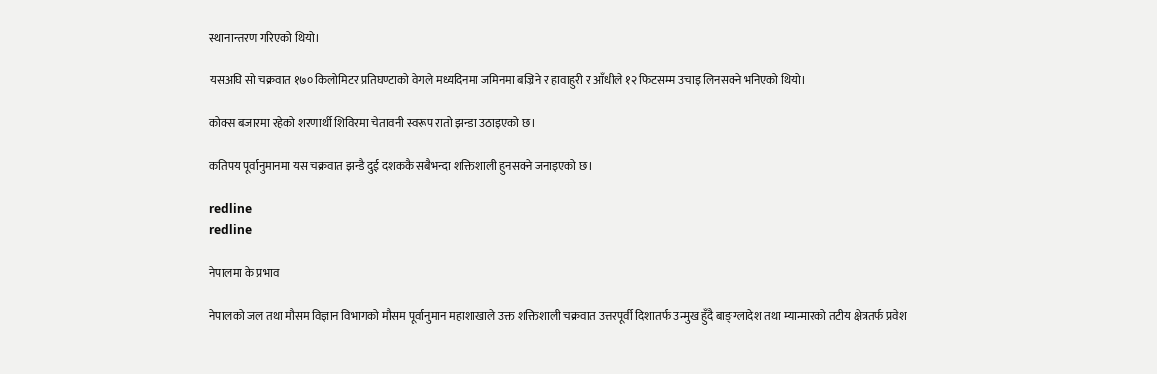स्थानान्तरण गरिएको थियो।

यसअघि सो चक्रवात १७० किलोमिटर प्रतिघण्टाको वेगले मध्यदिनमा जमिनमा बज्रिने र हावाहुरी र आँधीले १२ फिटसम्म उचाइ लिनसक्ने भनिएको थियो।

कोक्स बजारमा रहेको शरणार्थी शिविरमा चेतावनी स्वरूप रातो झन्डा उठाइएको छ।

कतिपय पूर्वानुमानमा यस चक्रवात झन्डै दुई दशककै सबैभन्दा शक्तिशाली हुनसक्ने जनाइएको छ।

redline
redline

नेपालमा के प्रभाव

नेपालको जल तथा मौसम विज्ञान विभागको मौसम पूर्वानुमान महाशाखाले उक्त शक्तिशाली चक्रवात उत्तरपूर्वी दिशातर्फ उन्मुख हुँदै बाङ्ग्लादेश तथा म्यान्मारको तटीय क्षेत्रतर्फ प्रवेश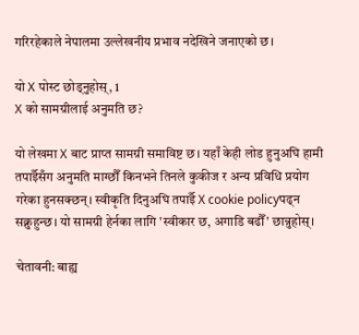गरिरहेकाले नेपालमा उल्लेखनीय प्रभाव नदेखिने जनाएको छ।

यो X पोस्ट छोड्नुहोस्, 1
X को सामग्रीलाई अनुमति छ?

यो लेखमा X बाट प्राप्त सामग्री समाविष्ट छ। यहाँ केही लोड हुनुअघि हामी तपाईँसँग अनुमति माग्छौँ किनभने तिनले कुकीज र अन्य प्रविधि प्रयोग गरेका हुनसक्छन्। स्वीकृति दिनुअघि तपाईँ X cookie policyपढ्न सक्नुहुन्छ। यो सामग्री हेर्नका लागि 'स्वीकार छ, अगाडि बढौँ' छान्नुहोस्।

चेतावनी: बाह्य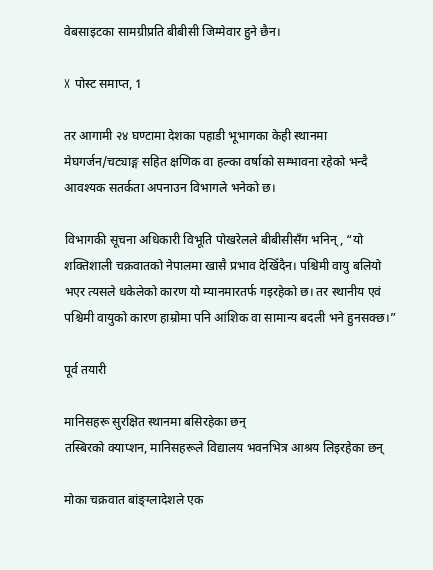वेबसाइटका सामग्रीप्रति बीबीसी जिम्मेवार हुने छैन।

X पोस्ट समाप्त, 1

तर आगामी २४ घण्टामा देशका पहाडी भूभागका केही स्थानमा मेघगर्जन/चट्याङ्ग सहित क्षणिक वा हल्का वर्षाको सम्भावना रहेको भन्दै आवश्यक सतर्कता अपनाउन विभागले भनेको छ।

विभागकी सूचना अधिकारी विभूति पोखरेलले बीबीसीसँग भनिन्, “यो शक्तिशाली चक्रवातको नेपालमा खासै प्रभाव देखिँदैन। पश्चिमी वायु बलियो भएर त्यसले धकेलेको कारण यो म्यानमारतर्फ गइरहेको छ। तर स्थानीय एवं पश्चिमी वायुको कारण हाम्रोमा पनि आंशिक वा सामान्य बदली भने हुनसक्छ।”

पूर्व तयारी

मानिसहरू सुरक्षित स्थानमा बसिरहेका छन्
तस्बिरको क्याप्शन, मानिसहरूले विद्यालय भवनभित्र आश्रय लिइरहेका छन्

मोका चक्रवात बांङ्ग्लादेशले एक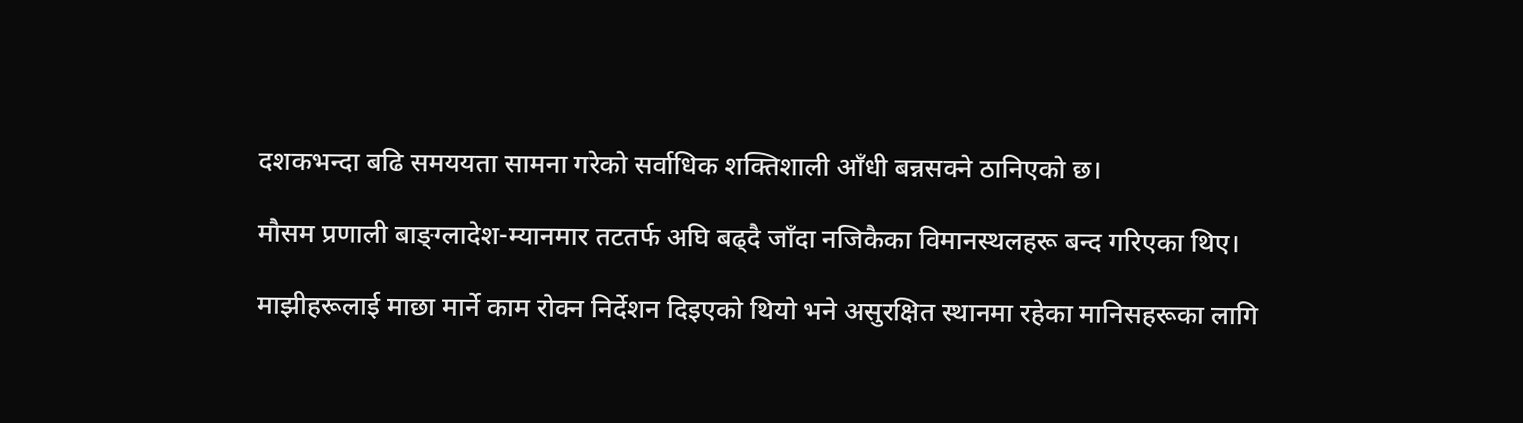दशकभन्दा बढि समययता सामना गरेको सर्वाधिक शक्तिशाली आँधी बन्नसक्ने ठानिएको छ।

मौसम प्रणाली बाङ्ग्लादेश-म्यानमार तटतर्फ अघि बढ्दै जाँदा नजिकैका विमानस्थलहरू बन्द गरिएका थिए।

माझीहरूलाई माछा मार्ने काम रोक्न निर्देशन दिइएको थियो भने असुरक्षित स्थानमा रहेका मानिसहरूका लागि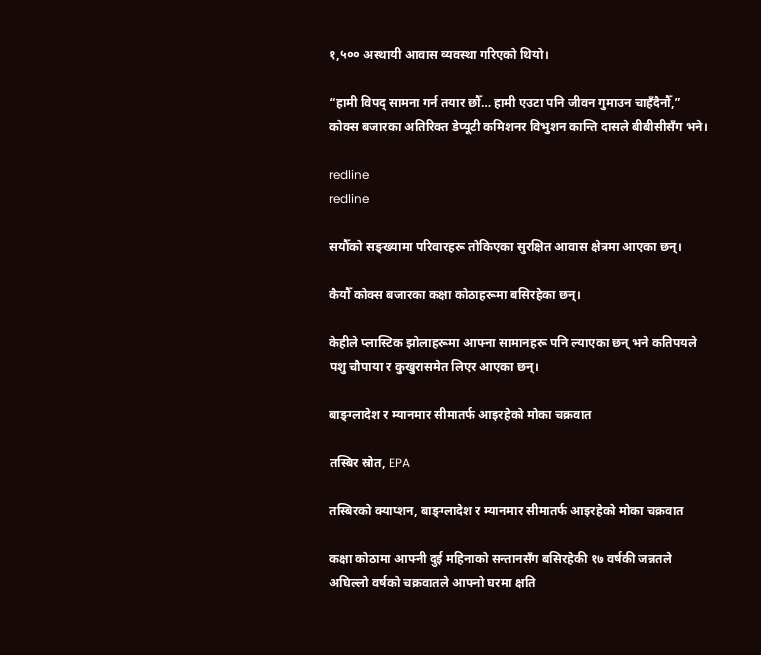१,५०० अस्थायी आवास व्यवस्था गरिएको थियो।

“हामी विपद् सामना गर्न तयार छौँ… हामी एउटा पनि जीवन गुमाउन चाहँदैनौँ,” कोक्स बजारका अतिरिक्त डेप्यूटी कमिशनर विभुशन कान्ति दासले बीबीसीसँग भने।

redline
redline

सयौँको सङ्ख्यामा परिवारहरू तोकिएका सुरक्षित आवास क्षेत्रमा आएका छन्।

कैयौँ कोक्स बजारका कक्षा कोठाहरूमा बसिरहेका छन्।

केहीले प्लास्टिक झोलाहरूमा आफ्ना सामानहरू पनि ल्याएका छन् भने कतिपयले पशु चौपाया र कुखुरासमेत लिएर आएका छन्।

बाङ्ग्लादेश र म्यानमार सीमातर्फ आइरहेको मोका चक्रवात

तस्बिर स्रोत, EPA

तस्बिरको क्याप्शन, बाङ्ग्लादेश र म्यानमार सीमातर्फ आइरहेको मोका चक्रवात

कक्षा कोठामा आफ्नी दुई महिनाको सन्तानसँग बसिरहेकी १७ वर्षकी जन्नतले अघिल्लो वर्षको चक्रवातले आफ्नो घरमा क्षति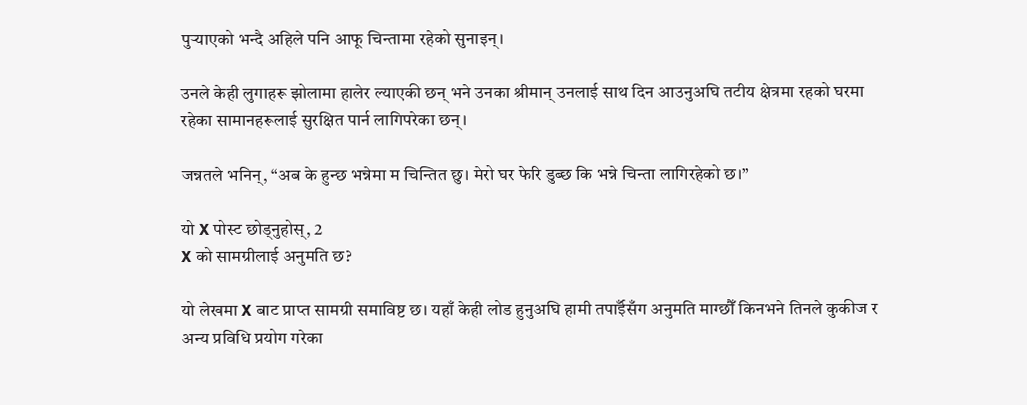पुर्‍याएको भन्दै अहिले पनि आफू चिन्तामा रहेको सुनाइन्।

उनले केही लुगाहरू झोलामा हालेर ल्याएकी छन् भने उनका श्रीमान् उनलाई साथ दिन आउनुअघि तटीय क्षेत्रमा रहको घरमा रहेका सामानहरूलाई सुरक्षित पार्न लागिपरेका छन्।

जन्नतले भनिन्, “अब के हुन्छ भन्नेमा म चिन्तित छु। मेरो घर फेरि डुब्छ कि भन्ने चिन्ता लागिरहेको छ।”

यो X पोस्ट छोड्नुहोस्, 2
X को सामग्रीलाई अनुमति छ?

यो लेखमा X बाट प्राप्त सामग्री समाविष्ट छ। यहाँ केही लोड हुनुअघि हामी तपाईँसँग अनुमति माग्छौँ किनभने तिनले कुकीज र अन्य प्रविधि प्रयोग गरेका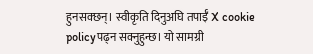हुनसक्छन्। स्वीकृति दिनुअघि तपाईँ X cookie policyपढ्न सक्नुहुन्छ। यो सामग्री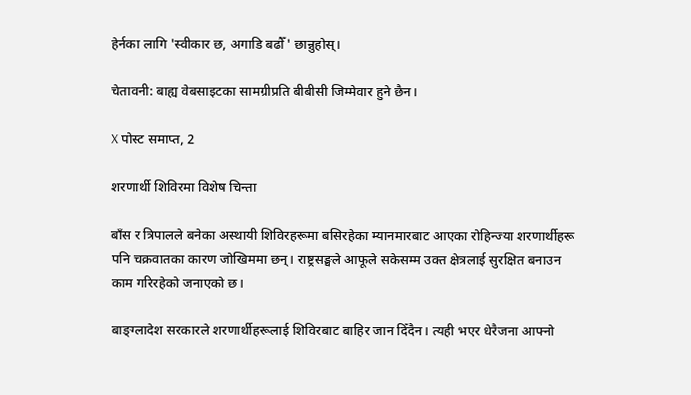हेर्नका लागि 'स्वीकार छ, अगाडि बढौँ' छान्नुहोस्।

चेतावनी: बाह्य वेबसाइटका सामग्रीप्रति बीबीसी जिम्मेवार हुने छैन।

X पोस्ट समाप्त, 2

शरणार्थी शिविरमा विशेष चिन्ता

बाँस र त्रिपालले बनेका अस्थायी शिविरहरूमा बसिरहेका म्यानमारबाट आएका रोहिन्ज्या शरणार्थीहरू पनि चक्रवातका कारण जोखिममा छन्। राष्ट्रसङ्घले आफूले सकेसम्म उक्त क्षेत्रलाई सुरक्षित बनाउन काम गरिरहेको जनाएको छ।

बाङ्ग्लादेश सरकारले शरणार्थीहरूलाई शिविरबाट बाहिर जान दिँदैन। त्यही भएर धेरैजना आफ्नो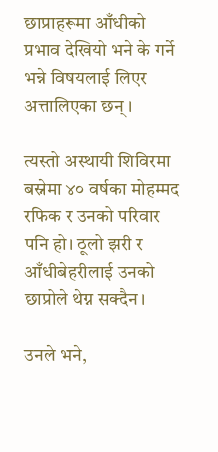छाप्राहरूमा आँधीको प्रभाव देखियो भने के गर्ने भन्ने विषयलाई लिएर अत्तालिएका छन्।

त्यस्तो अस्थायी शिविरमा बस्नेमा ४० वर्षका मोहम्मद रफिक र उनको परिवार पनि हो। ठूलो झरी र आँधीबेहरीलाई उनको छाप्रोले थेग्न सक्दैन।

उनले भने,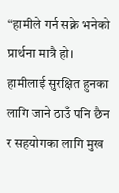“हामीले गर्न सक्ने भनेको प्रार्थना मात्रै हो। हामीलाई सुरक्षित हुनका लागि जाने ठाउँ पनि छैन र सहयोगका लागि मुख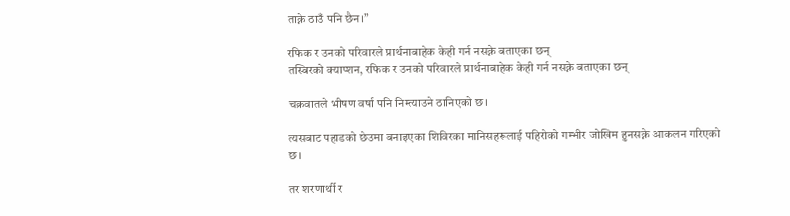ताक्ने ठाउँ पनि छैन।”

रफिक र उनको परिवारले प्रार्थनाबाहेक केही गर्न नसक्ने बताएका छन्
तस्बिरको क्याप्शन, रफिक र उनको परिवारले प्रार्थनाबाहेक केही गर्न नसक्ने बताएका छन्

चक्रवातले भीषण वर्षा पनि निम्त्याउने ठानिएको छ।

त्यसबाट पहाडको छेउमा बनाइएका शिविरका मानिसहरूलाई पहिरोको गम्भीर जोखिम हुनसक्ने आकलन गरिएको छ।

तर शरणार्थी र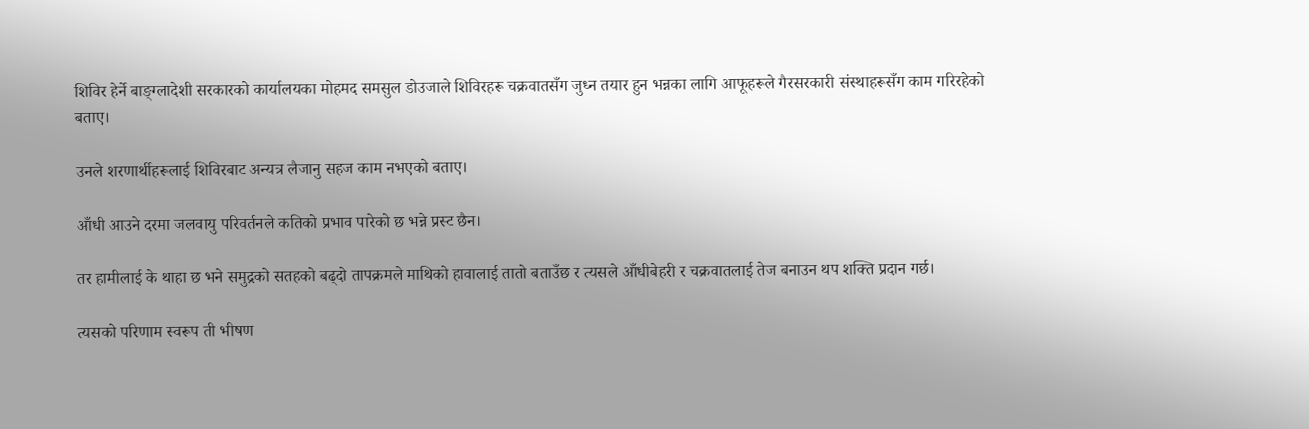शिविर हेर्ने बाङ्ग्लादेशी सरकारको कार्यालयका मोहमद समसुल डोउजाले शिविरहरू चक्रवातसँग जुध्न तयार हुन भन्नका लागि आफूहरूले गैरसरकारी संस्थाहरूसँग काम गरिरहेको बताए।

उनले शरणार्थीहरूलाई शिविरबाट अन्यत्र लैजानु सहज काम नभएको बताए।

आँधी आउने दरमा जलवायु परिवर्तनले कतिको प्रभाव पारेको छ भन्ने प्रस्ट छैन।

तर हामीलाई के थाहा छ भने समुद्रको सतहको बढ्दो तापक्रमले माथिको हावालाई तातो बताउँछ र त्यसले आँधीबेहरी र चक्रवातलाई तेज बनाउन थप शक्ति प्रदान गर्छ।

त्यसको परिणाम स्वरूप ती भीषण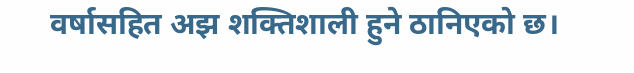वर्षासहित अझ शक्तिशाली हुने ठानिएको छ।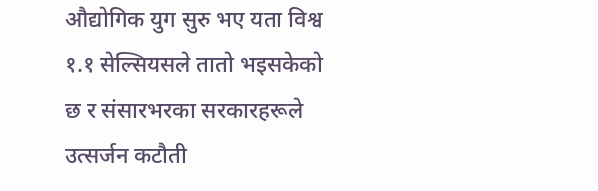औद्योगिक युग सुरु भए यता विश्व १.१ सेल्सियसले तातो भइसकेको छ र संसारभरका सरकारहरूले उत्सर्जन कटौती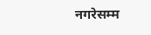नगरेसम्म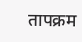तापक्रम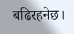बढिरहनेछ।